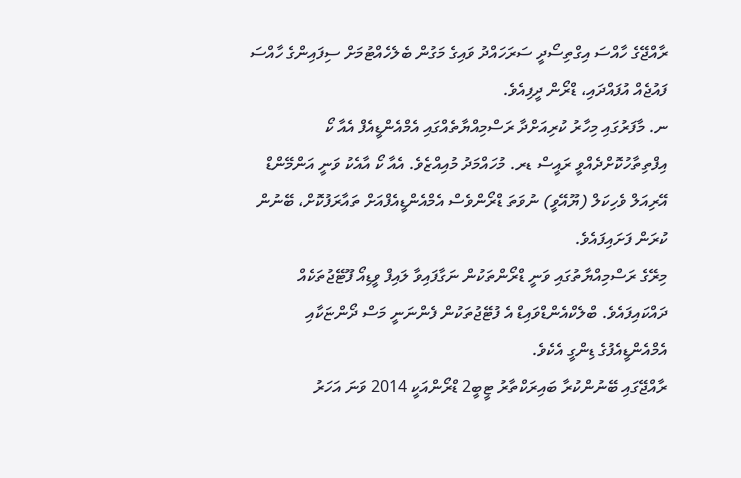ރާއްޖޭގެ ހާއްސަ އިގްތިސޯދީ ސަރަހައްދު ވައިގެ މަގުން ބެލެހެއްޓުމަށް ސިފައިންގެ ހާއްސަ ފައުޖެއް އުފައްދައި، ޑްރޯން ދީފިއެވެ.
ނ. މާފަރުގައި މިހާރު ކުރިއަށްދާ ރަސްމިއްޔާތެއްގައި އެމްއެންޑީއެފް އެއާ ކޯ އިފްތިތާހުކޮށްދެއްވީ ރައީސް ޑރ. މުހައްމަދު މުއިއްޒެވެ. އެއާ ކޯ އާއެކު ވަނީ އަންމޭންޑް އޭރިއަލް ވެހިކަލް (ޔޫއޭވީ) ނުވަތަ ޑްރޯންވެސް އެމްއެންޑީއެފްއަށް ތައާރަފުކޮށް، ބޭނުން ކުރަން ފަށައިފައެވެ.
މިރޭގެ ރަސްމިއްޔާތުގައި ވަނީ ޑްރޯންތަކުން ނަގާފައިވާ ލައިފް ވީޑިއޯ ފޫޓޭޖުތަކެއް ދައްކައިފައެވެ. ބްލެކްއެންޑްވައިޑް އެ ފުޓޭޖުތަކުން ފެންނަނީ މަސް ދޯންޏަކާއި އެމްއެންޑީއެފުގެ ޑިންގީ އެކެވެ.
ރާއްޖޭގައި ބޭނުންކުރާ ބައިރަކްތާރު ޓީބީ2 ޑްރޯންއަކީ 2014 ވަނަ އަހަރު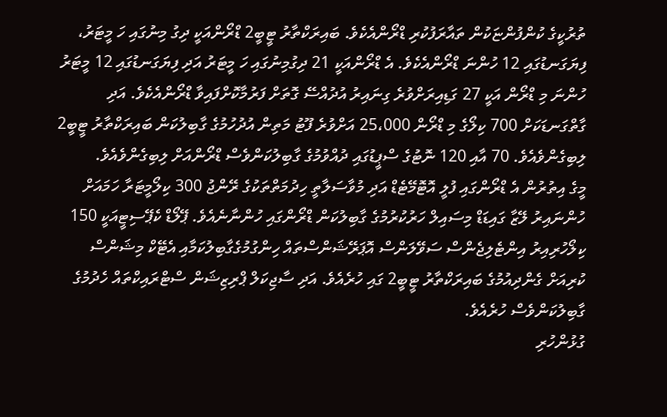ތުރުކީގެ ކުންފުންޏަކުން ތައާރަފުކުރި ޑްރޯންއެކެވެ. ބައިރަކްތާރު ޓީބީ2 ޑްރޯންއަކީ ދިގު މިނުގައި ހަ މީޓަރު، ފިޔަގަނޑުގައި 12 ހުންނަ ޑްރޯންއެކެވެ. އެ ޑްރޯންއަކީ 21 ދިގުމިނުގައި ހަ މީޓަރު އަދި ފިޔަގަނޑުގައި 12 މީޓަރު ހުންނަ މި ޑްރޯން އަކީ 27 ގަޑިއިރަށްވުރެ ގިނައިރު އުދުއްސޭ ގޮތަށް ފަރުމާކޮށްފައިވާ ޑްރޯންއެކެވެ. އަދި ގާތްގަނޑަކަށް 700 ކިލޯގެ މި ޑްރޯން 25،000 އަށްވުރެ ފޫޓު މަތިން އުދުހުމުގެ ގާބިލުކަން ބައިރަކްތާރު ޓީބީ2 ލިބިގެންވެއެވެ. 70 އާއި 120 ނޮޓުގެ ސްޕީޑުގައި ދުއްވުމުގެ ގާބިލުކަންވެސް ޑްރޯންއަށް ލިބިގެންވެއެވެ.
މީގެ އިތުރުން އެ ޑްރޯންގައި ފުލީ އޮޓޮމޭޓެޑް އަދި މުވާސަލާތީ ހިދުމަތްތަކުގެ ރޭންޖު 300 ކިލޯމީޓަރާ ހަމައަށް ހުންނައިރު ލޭޒާ ގައިޑަޑް މިސައިލް ހަރުކުރުމުގެ ގާބިލުކަން ޑްރޯންގައި ހުންނާނެއެވެ. ޕޭލޯޑް ކެޕޭސިޓީއަކީ 150 ކިލޯހުރިއިރު އިންޓެލިޖެންސް ސަވޭލަންސް އޮޕަރޭޝަންސްތައް ހިންގުމުގެގާބިލުކަމާއި އެޓޭކް މިޝަންސް ކުރިއަށް ގެންދިއުމުގެ ބައިރަކްތާރު ޓީބީ2 ގައި ހުރެއެވެ. އަދި ސާޖިކަލް ޕްރިޒިޝަން ސްޓްރައިކްތައް ހެދުމުގެ ގާބިލުކަންވެސް ހުރެއެވެ.
ގުޅުންހުރި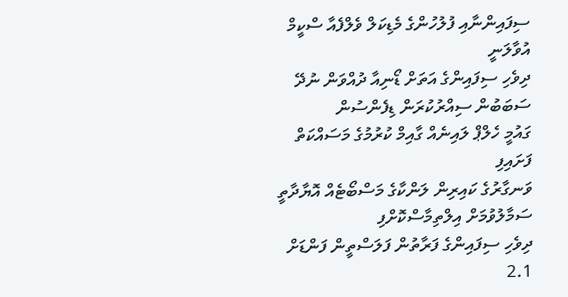ސިފައިންނާއި ފުލުހުންގެ މެޑިކަލް ވެލްފެއާ ސްކީމް އުވާލަނީ
ދިވެހި ސިފައިންގެ އަތަށް ޑޯނިއާ ދުއްވަން ނުދޭ ސަބަބުން ސިއްރުކުރަން ޑިފެންސުން
ގައުމީ ހެލްޕް ލައިނެއް ގާއިމް ކުރުމުގެ މަސައްކަތް ފަށައިފި
ވަނގާރުގެ ކައިރިން ލަންކާގެ މަސްބޯޓެއް އޮޔާދާތީ ސަމާލުވުމަށް އިލްތިމާސްކޮށްފި
ދިވެހި ސިފައިންގެ ފަރާތުން ފަލަސްތީން ފަންޑަށް 2.1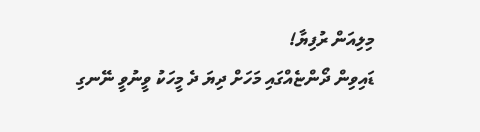މިލިއަން ރުފިޔާ!
ޑައިވިން ދޯންޏެއްގައި މަހަށް ދިޔަ ދެ މީހަކު ވީނުވީ ނޭނގި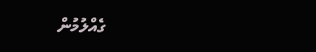ގެއްލުމުން